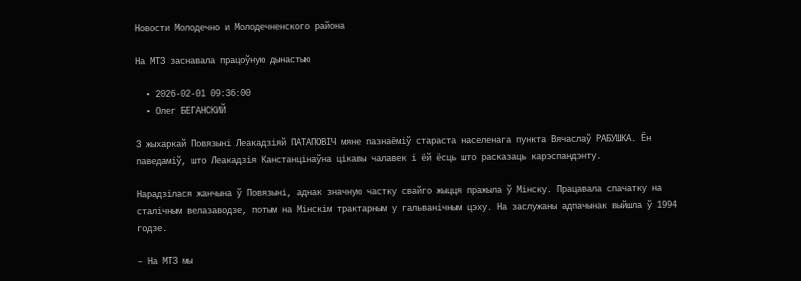Новости Молодечно и Молодечненского района

На МТЗ заснавала працоўную дынастыю

  • 2026-02-01 09:36:00
  • Олег БЕГАНСКИЙ

З жыхаркай Повязыні Леакадзіяй ПАТАПОВІЧ мяне пазнаёміў стараста населенага пункта Вячаслаў РАБУШКА. Ён паведаміў, што Леакадзія Канстанцінаўна цікавы чалавек і ёй ёсць што расказаць карэспандэнту.

Нарадзілася жанчына ў Повязыні, аднак значную частку свайго жыцця пражыла ў Мінску. Працавала спачатку на сталічным велазаводзе, потым на Мінскім трактарным у гальванічным цэху. На заслужаны адпачынак выйшла ў 1994 годзе.

– На МТЗ мы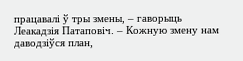працавалі ў тры змены, – гаворыць Леакадзія Патаповіч. – Кожную змену нам даводзіўся план,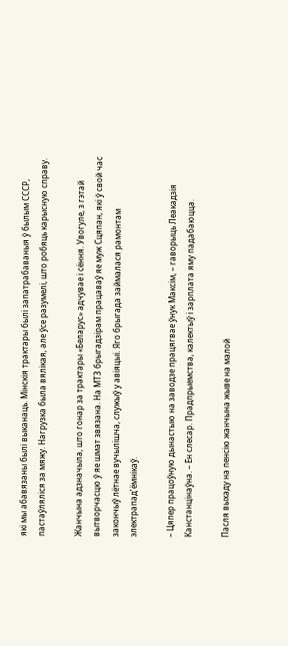які мы абавязаны былі выканаць. Мінскія трактары былі запатрабаваныя ў былым СССР, пастаўляліся за мяжу. Нагрузка была вялікая, але ўсе разумелі, што робяць карысную справу.

Жанчына адзначыла, што гонар за трактары «Беларус» адчувае і сёння. Увогуле, з гэтай вытворчасцю ў яе шмат звязана. На МТЗ брыгадзірам працаваў яе муж Сцяпан, які ў свой час закончыў лётнае вучылішча, служыў у авіяцыі. Яго брыгада займалася рамонтам электрапад’ёмнікаў.

– Цяпер працоўную дынастыю на заводзе працягвае ўнук Максім, – гаворыць Леакадзія Канстанцінаўна. – Ён слесар. Прадпрыемства, калектыў і зарплата яму падабаюцца.

Пасля выхаду на пенсію жанчына жыве на малой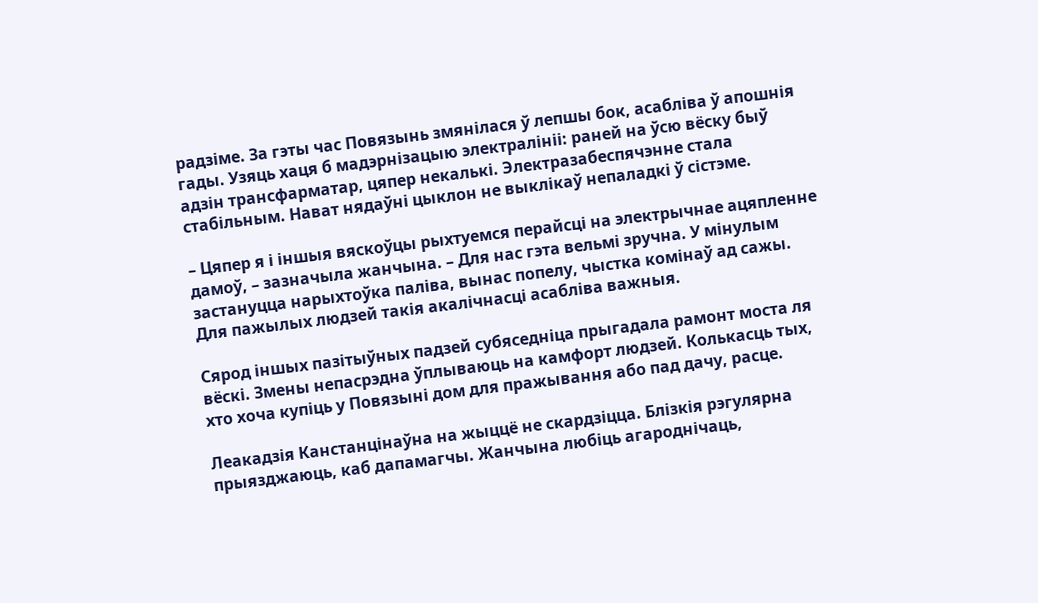радзіме. За гэты час Повязынь змянілася ў лепшы бок, асабліва ў апошнія гады. Узяць хаця б мадэрнізацыю электралініі: раней на ўсю вёску быў адзін трансфарматар, цяпер некалькі. Электразабеспячэнне стала стабільным. Нават нядаўні цыклон не выклікаў непаладкі ў сістэме.

– Цяпер я і іншыя вяскоўцы рыхтуемся перайсці на электрычнае ацяпленне дамоў, – зазначыла жанчына. – Для нас гэта вельмі зручна. У мінулым застануцца нарыхтоўка паліва, вынас попелу, чыстка комінаў ад сажы. Для пажылых людзей такія акалічнасці асабліва важныя.

Сярод іншых пазітыўных падзей субяседніца прыгадала рамонт моста ля вёскі. Змены непасрэдна ўплываюць на камфорт людзей. Колькасць тых, хто хоча купіць у Повязыні дом для пражывання або пад дачу, расце.

Леакадзія Канстанцінаўна на жыццё не скардзіцца. Блізкія рэгулярна прыязджаюць, каб дапамагчы. Жанчына любіць агароднічаць,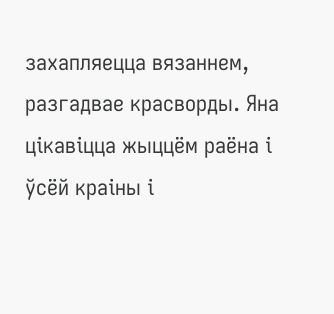захапляецца вязаннем, разгадвае красворды. Яна цікавіцца жыццём раёна і ўсёй краіны і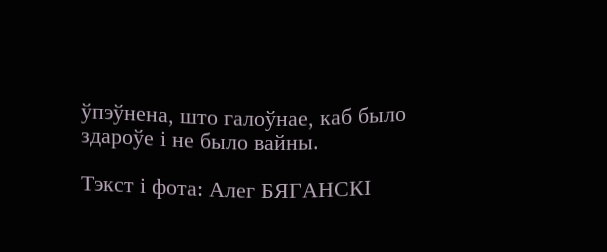ўпэўнена, што галоўнае, каб было здароўе і не было вайны.

Тэкст і фота: Алег БЯГАНСКІ